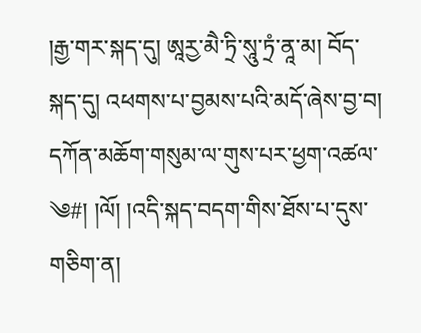།རྒྱ་གར་སྐད་དུ། ཨཱརྱ་མཻ་ཏྲི་སཱུ་ཏྲཾ་ནཱ་མ། བོད་སྐད་དུ། འཕགས་པ་བྱམས་པའི་མདོ་ཞེས་བྱ་བ། དཀོན་མཆོག་གསུམ་ལ་གུས་པར་ཕྱག་འཚལ་
༄#། །ལོ། །འདི་སྐད་བདག་གིས་ཐོས་པ་དུས་གཅིག་ན།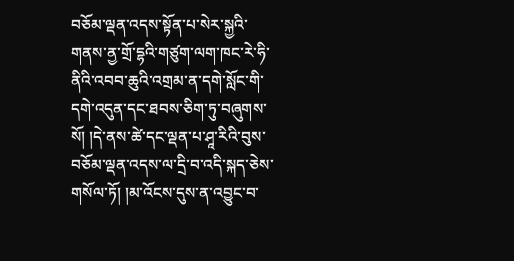བཅོམ་ལྡན་འདས་སྟོན་པ་སེར་སྐྱའི་གནས་ནྱ་གྲོ་དྷའི་གཙུག་ལག་ཁང་རེ་ཧི་ནིའི་འབབ་ཆུའི་འགྲམ་ན་དགེ་སློང་གི་དགེ་འདུན་དང་ཐབས་ཅིག་ཏུ་བཞུགས་སོ། །དེ་ནས་ཚེ་དང་ལྡན་པ་ཤཱ་རིའི་བུས་བཅོམ་ལྡན་འདས་ལ་དྲི་བ་འདི་སྐད་ཅེས་གསོལ་ཏོ། །མ་འོངས་དུས་ན་འབྱུང་བ་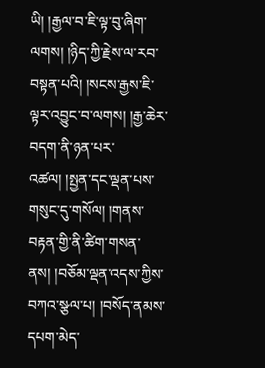ཡི། །རྒྱལ་བ་ཇི་ལྟ་བུ་ཞིག་ལགས། །ཉིད་ཀྱི་རྗེས་ལ་རབ་བསྟན་པའི། །སངས་རྒྱས་ཇི་ལྟར་འབྱུང་བ་ལགས། །རྒྱ་ཆེར་བདག་ནི་ཉན་པར་འཚལ། །སྤྱན་དང་ལྡན་པས་གསུང་དུ་གསོལ། །གནས་བརྟན་གྱི་ནི་ཚིག་གསན་ནས། །བཅོམ་ལྡན་འདས་ཀྱིས་བཀའ་སྩལ་པ། །བསོད་ནམས་དཔག་མེད་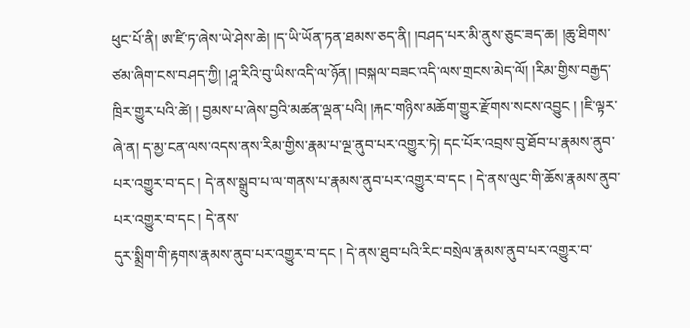ཕུང་པོ་ནི། ཨ་ཛི་ཏ་ཞེས་ཡེ་ཤེས་ཆེ། །ད་ཡི་ཡོན་ཏན་ཐམས་ཅད་ནི། །བཤད་པར་མི་ནུས་ཅུང་ཟད་ཆ། །ཆུ་ཐིགས་ཙམ་ཞིག་ངས་བཤད་ཀྱི། །ཤཱ་རིའི་བུ་ཡིས་འདི་ལ་ཉོན། །བསྐལ་བཟང་འདི་ལས་གྲངས་མེད་ལོ། །རིམ་གྱིས་བརྒྱད་ཁྲིར་གྱུར་པའི་ཚེ། ། བྱམས་པ་ཞེས་བྱའི་མཚན་ལྡན་པའི། །རྐང་གཉིས་མཆོག་གྱུར་རྫོགས་སངས་འབྱུང ། །ཇི་ལྟར་ཞེ་ན། ད་མྱ་ངན་ལས་འདས་ནས་རིམ་གྱིས་རྣམ་པ་ལྔ་ནུབ་པར་འགྱུར་ཏེ། དང་པོར་འབྲས་བུ་ཐོབ་པ་རྣམས་ནུབ་པར་འགྱུར་བ་དང ། དེ་ནས་སྒྲུབ་པ་ལ་གནས་པ་རྣམས་ནུབ་པར་འགྱུར་བ་དང ། དེ་ནས་ལུང་གི་ཆོས་རྣམས་ནུབ་པར་འགྱུར་བ་དང ། དེ་ནས་
དུར་སྨྲིག་གི་རྟགས་རྣམས་ནུབ་པར་འགྱུར་བ་དང ། དེ་ནས་ཐུབ་པའི་རིང་བསྲེལ་རྣམས་ནུབ་པར་འགྱུར་བ་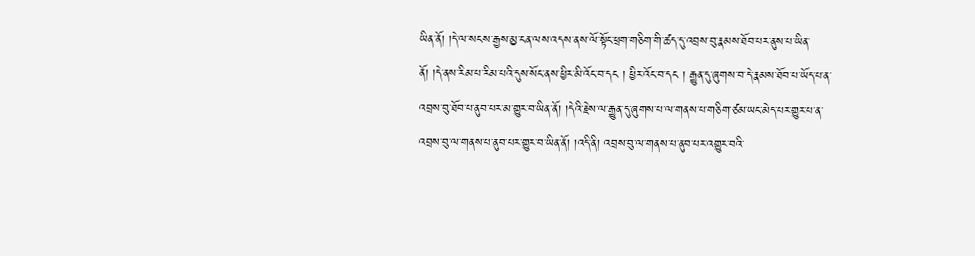ཡིན་ནོ། །དེ་ལ་སངས་རྒྱས་མྱ་ངན་ལས་འདས་ནས་ལོ་སྟོང་ཕྲག་གཅིག་གི་ཚད་དུ་འབྲས་བུ་རྣམས་ཐོབ་པར་ནུས་པ་ཡིན་ནོ། །དེ་ནས་རིམ་པ་རིམ་པའི་དུས་སོང་ནས་ཕྱིར་མི་འོང་བ་དང ། ཕྱིར་འོང་བ་དང ། རྒྱུན་དུ་ཞུགས་བ་དེ་རྣམས་ཐོབ་པ་ཡོད་པ་ན་འབྲས་བུ་ཐོབ་པ་ནུབ་པར་མ་གྱུར་བ་ཡིན་ནོ། །དེའི་རྗེས་ལ་རྒྱུན་དུ་ཞུགས་པ་ལ་གནས་པ་གཅིག་ཙམ་ཡང་མེད་པར་གྱུར་པ་ན་འབྲས་བུ་ལ་གནས་པ་ནུབ་པར་གྱུར་བ་ཡིན་ནོ། །འདི་ནི། འབྲས་བུ་ལ་གནས་པ་ནུབ་པར་འགྱུར་བའི་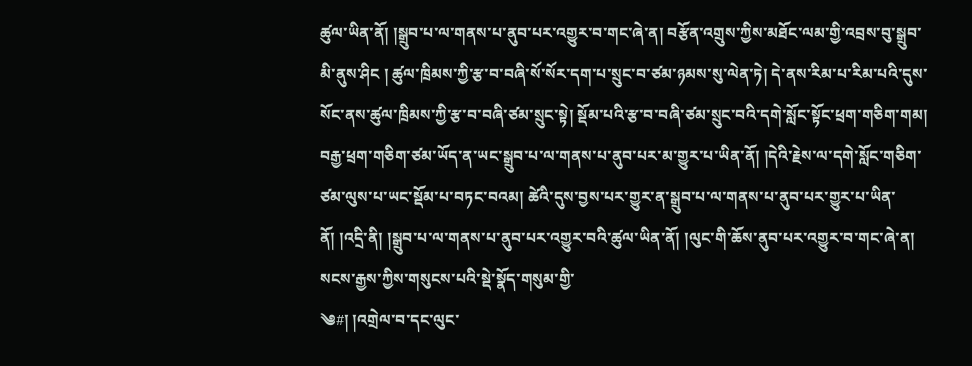ཚུལ་ཡིན་ནོ། །སྒྲུབ་པ་ལ་གནས་པ་ནུབ་པར་འགྱུར་བ་གང་ཞེ་ན། བརྩོན་འགྲུས་ཀྱིས་མཐོང་ལམ་གྱི་འབྲས་བུ་སྒྲུབ་མི་ནུས་ཤིང ། ཚུལ་ཁྲིམས་ཀྱི་རྩ་བ་བཞི་སོ་སོར་དག་པ་སྲུང་བ་ཙམ་ཉམས་སུ་ལེན་ཏེ། དེ་ནས་རིམ་པ་རིམ་པའི་དུས་སོང་ནས་ཚུལ་ཁྲིམས་ཀྱི་རྩ་བ་བཞི་ཙམ་སྲུང་སྟེ། སྡོམ་པའི་རྩ་བ་བཞི་ཙམ་སྲུང་བའི་དགེ་སློང་སྟོང་ཕྲག་གཅིག་གམ། བརྒྱ་ཕྲག་གཅིག་ཙམ་ཡོད་ན་ཡང་སྒྲུབ་པ་ལ་གནས་པ་ནུབ་པར་མ་གྱུར་པ་ཡིན་ནོ། །དེའི་རྗེས་ལ་དགེ་སློང་གཅིག་ཙམ་ལུས་པ་ཡང་སྡོམ་པ་བཏང་བའམ། ཚེའི་དུས་བྱས་པར་གྱུར་ན་སྒྲུབ་པ་ལ་གནས་པ་ནུབ་པར་གྱུར་པ་ཡིན་ནོ། །འདྲི་ནི། །སྒྲུབ་པ་ལ་གནས་པ་ནུབ་པར་འགྱུར་བའི་ཚུལ་ཡིན་ནོ། །ལུང་གི་ཆོས་ནུབ་པར་འགྱུར་བ་གང་ཞེ་ན། སངས་རྒྱས་ཀྱིས་གསུངས་པའི་སྡེ་སྣོད་གསུམ་གྱི་
༄#། །འགྲེལ་བ་དང་ལུང་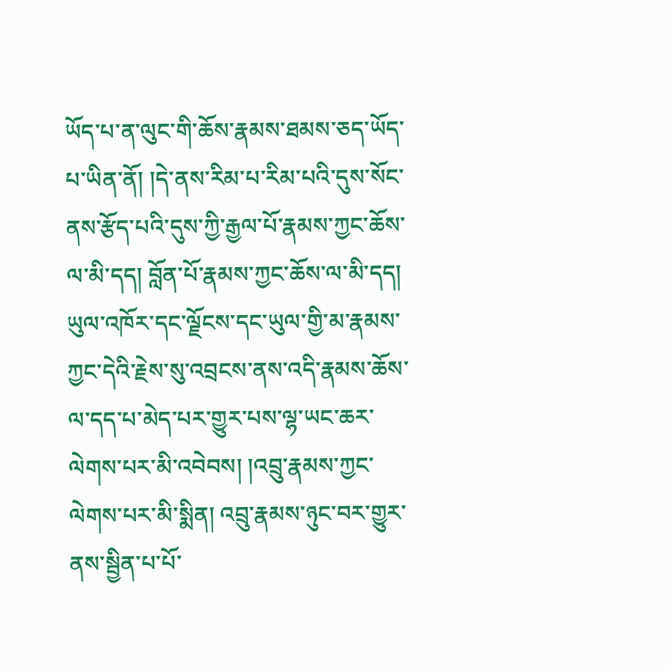ཡོད་པ་ན་ལུང་གི་ཆོས་རྣམས་ཐམས་ཅད་ཡོད་པ་ཡིན་ནོ། །དེ་ནས་རིམ་པ་རིམ་པའི་དུས་སོང་ནས་རྩོད་པའི་དུས་ཀྱི་རྒྱལ་པོ་རྣམས་ཀྱང་ཆོས་ལ་མི་དད། བློན་པོ་རྣམས་ཀྱང་ཆོས་ལ་མི་དད། ཡུལ་འཁོར་དང་ལྗོངས་དང་ཡུལ་གྱི་མ་རྣམས་ཀྱང་དེའི་རྗེས་སུ་འབྲངས་ནས་འདི་རྣམས་ཆོས་ལ་དད་པ་མེད་པར་གྱུར་པས་ལྷ་ཡང་ཆར་ལེགས་པར་མི་འབེབས། །འབྲུ་རྣམས་ཀྱང་ལེགས་པར་མི་སྨིན། འབྲུ་རྣམས་ཉུང་བར་གྱུར་ནས་སྦྱིན་པ་པོ་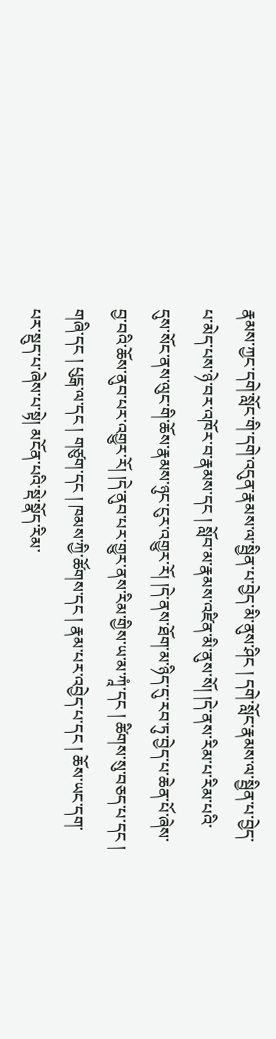རྣམས་ཀྱང་དགེ་སློང་གི་དགེ་འདུན་རྣམས་ལ་སྦྱིན་པ་བྱེད་མི་ནུས་ཤིང ། དགེ་སློང་རྣམས་ལ་སྦྱིན་པ་བྱེད་པ་མེད་པས་ཉེ་བར་འཁོར་བ་རྣམས་དང ། སློབ་མ་རྣམས་འཛིན་མི་ནུས་སོ། །དེ་ནས་རིམ་པ་རིམ་པའི་དུས་སོང་ནས་ལུང་གི་ཆོས་རྣམས་ཉུང་ངུར་འགྱུར་རོ། །དེ་ནས་ཐོག་མ་ཉིད་དུ་རབ་ཏུ་བྱེད་པ་ཆེན་པོ་ཞེས་བྱ་བའི་ཆོས་ནུབ་པར་འགྱུར་རོ། །དེ་ནུབ་པར་གྱུར་ནས་རིམ་གྱིས་ཡ་མ་ཀཱཾ་དང ། ཚིགས་སུ་བཅད་པ་དང ། གཞི་དང ། པུངྒ་ལ་དང ། གཙུག་དང ། ཁམས་ཀྱི་ཚོགས་དང ། རྣམ་པར་འབྱེད་པ་དང ། ཆོས་ཡང་དག་པར་སྡུད་པ་ཞེས་པ་སྟེ། མངོན་པའི་སྡེ་སྣོད་རིམ་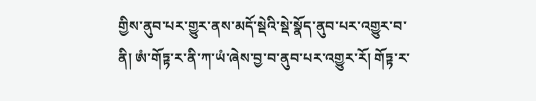གྱིས་ནུབ་པར་གྱུར་ནས་མདོ་སྡེའི་སྡེ་སྣོད་ནུབ་པར་འགྱུར་བ་ནི། ཨཾ་གོཏྟ་ར་ནི་ཀ་ཡཾ་ཞེས་བྱ་བ་ནུབ་པར་འགྱུར་རོ། གོཏྟ་ར་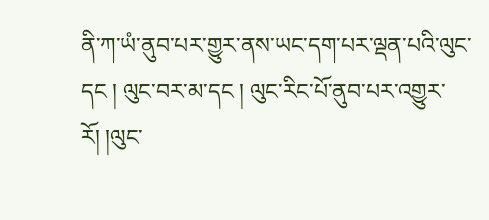ནི་ཀ་ཡཾ་ནུབ་པར་གྱུར་ནས་ཡང་དག་པར་ལྡན་པའི་ལུང་དང ། ལུང་བར་མ་དང ། ལུང་རིང་པོ་ནུབ་པར་འགྱུར་རོ། །ལུང་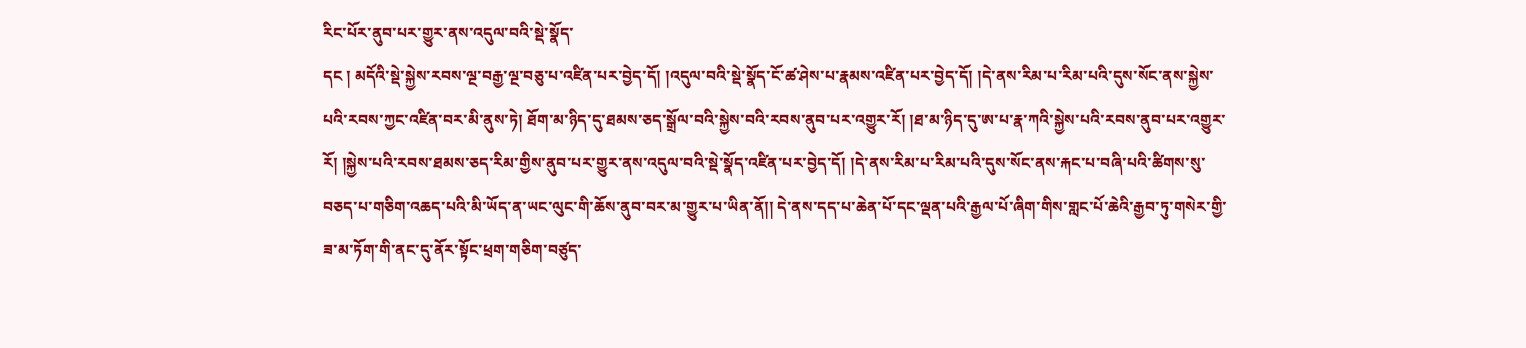རིང་པོར་ནུབ་པར་གྱུར་ནས་འདུལ་བའི་སྡེ་སྣོད་
དང ། མདོའི་སྡེ་སྐྱེས་རབས་ལྔ་བརྒྱ་ལྔ་བཅུ་པ་འཛིན་པར་བྱེད་དོ། །འདུལ་བའི་སྡེ་སྣོད་ངོ་ཚ་ཤེས་པ་རྣམས་འཛིན་པར་བྱེད་དོ། །དེ་ནས་རིམ་པ་རིམ་པའི་དུས་སོང་ནས་སྐྱེས་པའི་རབས་ཀྱང་འཛིན་བར་མི་ནུས་ཏེ། ཐོག་མ་ཉིད་དུ་ཐམས་ཅད་སྒྲོལ་བའི་སྐྱེས་བའི་རབས་ནུབ་པར་འགྱུར་རོ། །ཐ་མ་ཉིད་དུ་ཨ་པ་རྣ་ཀའི་སྐྱེས་པའི་རབས་ནུབ་པར་འགྱུར་རོ། །སྐྱེས་པའི་རབས་ཐམས་ཅད་རིམ་གྱིས་ནུབ་པར་གྱུར་ནས་འདུལ་བའི་སྡེ་སྣོད་འཛིན་པར་བྱེད་དོ། །དེ་ནས་རིམ་པ་རིམ་པའི་དུས་སོང་ནས་རྐང་པ་བཞི་པའི་ཚིགས་སུ་བཅད་པ་གཅིག་འཆད་པའི་མི་ཡོད་ན་ཡང་ལུང་གི་ཆོས་ནུབ་བར་མ་གྱུར་པ་ཡིན་ནོ།། དེ་ནས་དད་པ་ཆེན་པོ་དང་ལྡན་པའི་རྒྱལ་པོ་ཞིག་གིས་གླང་པོ་ཆེའི་རྒྱབ་ཏུ་གསེར་གྱི་ཟ་མ་ཏོག་གི་ནང་དུ་ནོར་སྟོང་ཕྲག་གཅིག་བཙུད་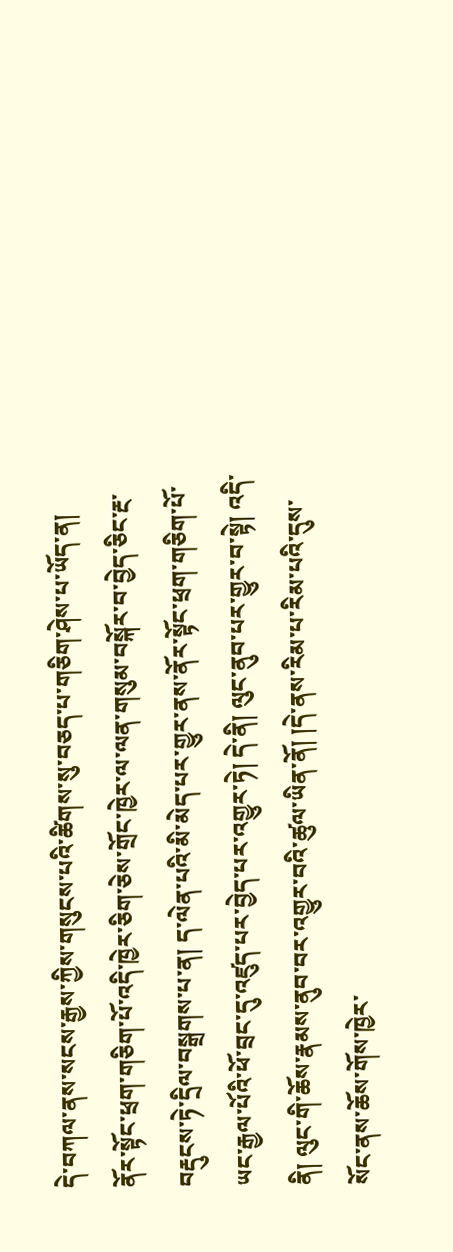དེ་བཀལ་ནས་སངས་རྒྱས་ཀྱིས་གསུངས་པའི་ཚིགས་སུ་བཅད་པ་གཅིག་ཤེས་པ་ཡོད་ན། ནོར་སྟོང་ཕྲག་གཅིག་པོ་འདི་ཁྱེར་ཅིག་ཅེས་གྲོང་ཁྱེར་ལ་ལན་གསུམ་བསྐོར་བ་བྱེད་ཅིང་རྔ་བརྡུངས་ཏེ་དྲིལ་བསྒྲགས་པ་ན། ད་ལེན་པའི་མི་མེད་པར་གྱུར་ནས་ནོར་སྟོང་ཕྲག་གཅིག་པོ་ཡང་རྒྱལ་པོའི་ཕོ་བྲང་དུ་འཛུད་པར་བྱེད་པར་འགྱུར་ཏེ། དེ་ནི། ལུང་ནུབ་པར་གྱུར་བ་སྟེ། འདི་ནི། ལུང་གི་ཆོས་རྣམས་ནུབ་བར་འགྱུར་བའི་ཚུལ་ཡིན་ནོ། །དེ་ནས་རིམ་པ་རིམ་པའི་དུས་སོང་ནས་ཆོས་གོས་ཁྱེར་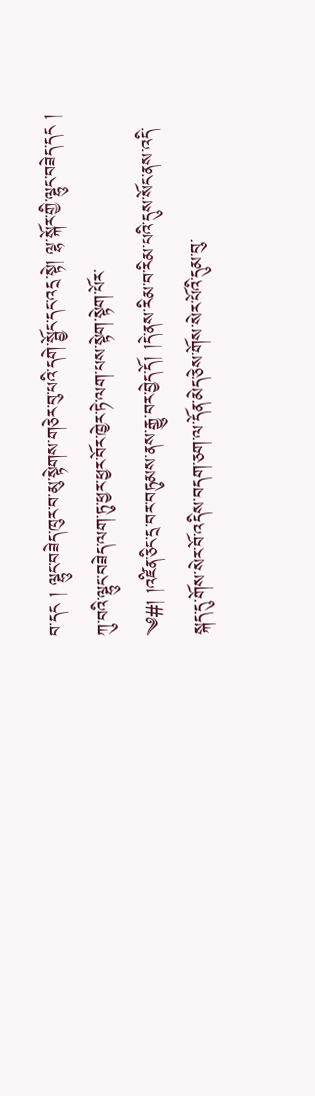བ་དང ། ལྷུང་བཟེད་ཁུར་བ་མུ་སྟེགས་གཅེར་བུ་པའི་དགེ་སྦྱོང་དང་འདྲ་སྟེ། ལྷ་སྐོར་གྱི་ལྷུང་བཟེད་དང ། ཀུ་བའི་ལྷུང་བཟེད་ལག་ཏུ་ཕྱར་ཕྱར་བོར་ཁྱེར་ཏེ་ལག་པས་སྟེག་སྟེག་པོར་
༄#། །འཛིན་ཅིང་དྲ་བར་བཏུམས་ནས་རྒྱུ་བར་བྱེད་དོ། །དེ་ནས་རིམ་བ་རིམ་པའི་དུས་སོང་ནས་འདི་སྐད་དུ་གོས་སེར་བོ་འདིས་བདག་ཅག་ལ་དོན་མེད་ཅེས་གོས་སེར་པོའི་དུམ་བུ་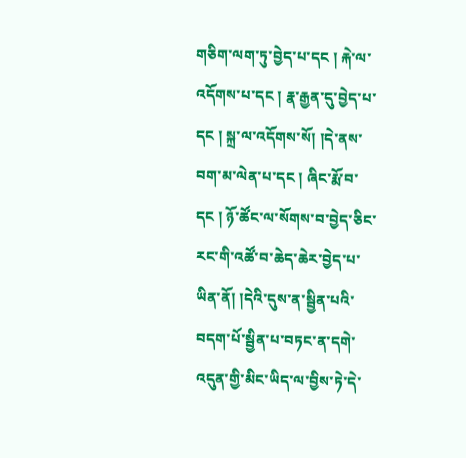གཅིག་ལག་ཏུ་བྱེད་པ་དང ། རྐེ་ལ་འདོགས་པ་དང ། རྣ་རྒྱན་དུ་བྱེད་པ་དང ། སྐྲ་ལ་འདོགས་སོ། །དེ་ནས་བག་མ་ལེན་པ་དང ། ཞིང་རྨོ་བ་དང ། ཉོ་ཚོང་ལ་སོགས་བ་བྱེད་ཅིང་རང་གི་འཚོ་བ་ཆེད་ཆེར་བྱེད་པ་ཡིན་ནོ། །དེའི་དུས་ན་སྦྱིན་པའི་བདག་པོ་སྦྱིན་པ་བཏང་ན་དགེ་འདུན་གྱི་མིང་ཡིད་ལ་བྱིས་ཏེ་དེ་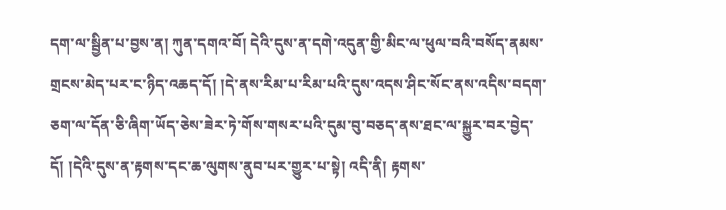དག་ལ་སྦྱིན་པ་བྱས་ན། ཀུན་དགའ་བོ། དེའི་དུས་ན་དགེ་འདུན་གྱི་མིང་ལ་ཕུལ་བའི་བསོད་ནམས་གྲངས་མེད་པར་ང་ཉིད་འཆད་དོ། །དེ་ནས་རིམ་པ་རིམ་པའི་དུས་འདས་ཤིང་སོང་ནས་འདིས་བདག་ཅག་ལ་དོན་ཅི་ཞིག་ཡོད་ཅེས་ཟེར་ཏེ་གོས་གསར་པའི་དུམ་བུ་བཅད་ནས་ཐང་ལ་སྐྱུར་བར་བྱེད་དོ། །དེའི་དུས་ན་རྟགས་དང་ཆ་ལུགས་ནུབ་པར་གྱུར་པ་སྟེ། འདི་ནི། རྟགས་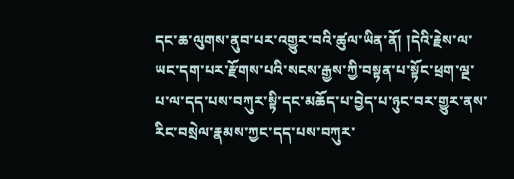དང་ཆ་ལུགས་ནུབ་པར་འགྱུར་བའི་ཚུལ་ཡིན་ནོ། །དེའི་རྗེས་ལ་ཡང་དག་པར་རྫོགས་པའི་སངས་རྒྱས་ཀྱི་བསྟན་པ་སྟོང་ཕྲག་ལྔ་པ་ལ་དད་པས་བཀུར་སྟི་དང་མཆོད་པ་བྱེད་པ་ཉུང་བར་གྱུར་ནས་རིང་བསྲེལ་རྣམས་ཀྱང་དད་པས་བཀུར་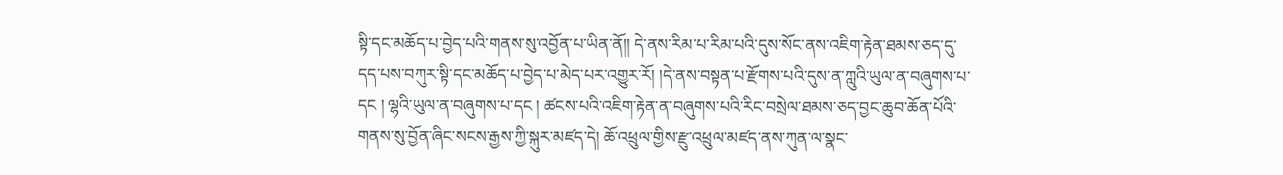སྟི་དང་མཆོད་པ་བྱེད་པའི་གནས་སུ་འབྱོན་པ་ཡིན་ནོ།། དེ་ནས་རིམ་པ་རིམ་པའི་དུས་སོང་ནས་འཇིག་རྟེན་ཐམས་ཅད་དུ་དད་པས་བཀུར་སྟི་དང་མཆོད་པ་བྱེད་པ་མེད་པར་འགྱུར་རོ། །དེ་ནས་བསྟན་པ་རྫོགས་པའི་དུས་ན་ཀླུའི་ཡུལ་ན་བཞུགས་པ་
དང ། ལྷའི་ཡུལ་ན་བཞུགས་པ་དང ། ཚངས་པའི་འཇིག་རྟེན་ན་བཞུགས་པའི་རིང་བསྲེལ་ཐམས་ཅད་བྱང་ཆུབ་ཆོན་པོའི་གནས་སུ་བྱོན་ཞིང་སངས་རྒྱས་ཀྱི་སྐུར་མཛད་དེ། ཆོ་འཕྲུལ་གྱིས་རྫུ་འཕྲུལ་མཛད་ནས་ཀུན་ལ་སྣང་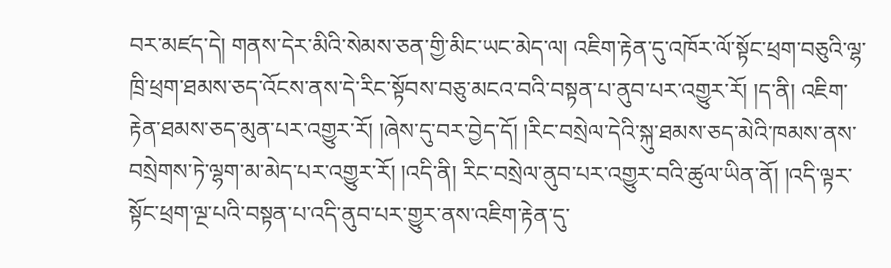བར་མཛད་དེ། གནས་དེར་མིའི་སེམས་ཅན་གྱི་མིང་ཡང་མེད་ལ། འཇིག་རྟེན་དུ་འཁོར་ལོ་སྟོང་ཕྲག་བཅུའི་ལྷ་ཁྲི་ཕྲག་ཐམས་ཅད་འོངས་ནས་དེ་རིང་སྟོབས་བཅུ་མངའ་བའི་བསྟན་པ་ནུབ་པར་འགྱུར་རོ། །ད་ནི། འཇིག་རྟེན་ཐམས་ཅད་མུན་པར་འགྱུར་རོ། །ཞེས་དུ་བར་བྱེད་དོ། །རིང་བསྲེལ་དེའི་སྐུ་ཐམས་ཅད་མེའི་ཁམས་ནས་བསྲེགས་ཏེ་ལྷག་མ་མེད་པར་འགྱུར་རོ། །འདི་ནི། རིང་བསྲེལ་ནུབ་པར་འགྱུར་བའི་ཚུལ་ཡིན་ནོ། །འདི་ལྟར་སྟོང་ཕྲག་ལྔ་པའི་བསྟན་པ་འདི་ནུབ་པར་གྱུར་ནས་འཇིག་རྟེན་དུ་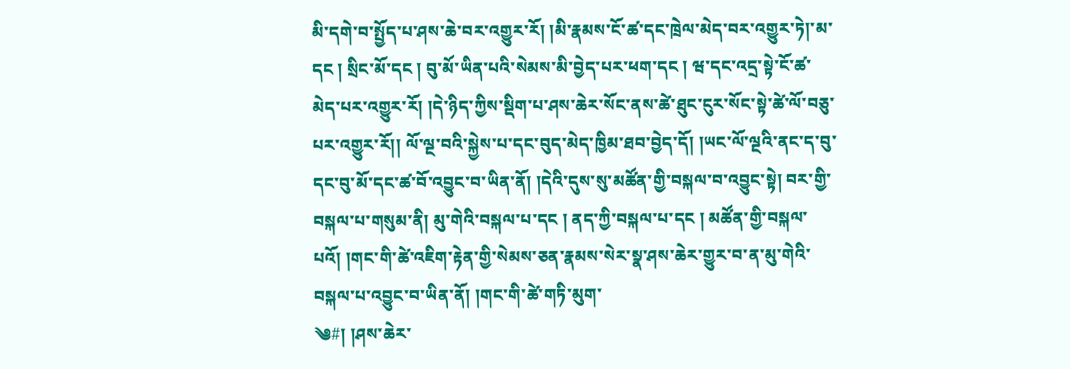མི་དགེ་བ་སྤྱོད་པ་ཤས་ཆེ་བར་འགྱུར་རོ། །མི་རྣམས་ངོ་ཚ་དང་ཁྲེལ་མེད་བར་འགྱུར་ཏེ།་མ་དང ། སྲིང་མོ་དང ། བུ་མོ་ཡིན་པའི་སེམས་མི་བྱེད་པར་ཕག་དང ། ཝ་དང་འདྲ་སྟེ་ངོ་ཚ་མེད་པར་འགྱུར་རོ། །དེ་ཉིད་ཀྱིས་སྡིག་པ་ཤས་ཆེར་སོང་ནས་ཚེ་ཐུང་ངུར་སོང་སྟེ་ཚེ་ལོ་བཅུ་པར་འགྱུར་རོ།། ལོ་ལྔ་བའི་སྐྱེས་པ་དང་བུད་མེད་ཁྱིམ་ཐབ་བྱེད་དོ། །ཡང་ལོ་ལྔའི་ནང་ད་བུ་དང་བུ་མོ་དང་ཚ་བོ་འབྱུང་བ་ཡིན་ནོ། །དེའི་དུས་སུ་མཚོན་གྱི་བསྐལ་བ་འབྱུང་སྟེ། བར་གྱི་བསྐལ་པ་གསུམ་ནི། མུ་གེའི་བསྐལ་པ་དང ། ནད་ཀྱི་བསྐལ་པ་དང ། མཚོན་གྱི་བསྐལ་པའོ། །གང་གི་ཚེ་འཇིག་རྟེན་གྱི་སེམས་ཅན་རྣམས་སེར་སྣ་ཤས་ཆེར་གྱུར་བ་ན་མུ་གེའི་བསྐལ་པ་འབྱུང་བ་ཡིན་ནོ། །གང་གི་ཚེ་གཏི་མུག་
༄#། །ཤས་ཆེར་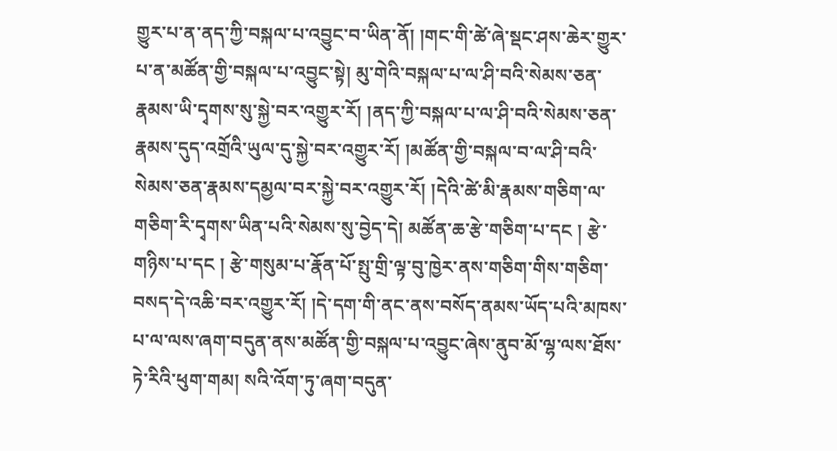གྱུར་པ་ན་ནད་ཀྱི་བསྐལ་པ་འབྱུང་བ་ཡིན་ནོ། །གང་གི་ཚེ་ཞེ་སྡང་ཤས་ཆེར་གྱུར་པ་ན་མཚོན་གྱི་བསྐལ་པ་འབྱུང་སྟེ། མུ་གེའི་བསྐལ་པ་ལ་ཤི་བའི་སེམས་ཅན་རྣམས་ཡི་དྭགས་སུ་སྐྱེ་བར་འགྱུར་རོ། །ནད་ཀྱི་བསྐལ་པ་ལ་ཤི་བའི་སེམས་ཅན་རྣམས་དུད་འགྲོའི་ཡུལ་དུ་སྐྱེ་བར་འགྱུར་རོ། །མཚོན་གྱི་བསྐལ་བ་ལ་ཤི་བའི་སེམས་ཅན་རྣམས་དམྱལ་བར་སྐྱེ་བར་འགྱུར་རོ། །དེའི་ཚེ་མི་རྣམས་གཅིག་ལ་གཅིག་རི་དྭགས་ཡིན་པའི་སེམས་སུ་བྱེད་དེ། མཚོན་ཆ་རྩེ་གཅིག་པ་དང ། རྩེ་གཉིས་པ་དང ། རྩེ་གསུམ་པ་རྣོན་པོ་སྤུ་གྲི་ལྟ་བུ་ཁྱེར་ནས་གཅིག་གིས་གཅིག་བསད་དེ་འཆི་བར་འགྱུར་རོ། །དེ་དག་གི་ནང་ནས་བསོད་ནམས་ཡོད་པའི་མཁས་པ་ལ་ལས་ཞག་བདུན་ནས་མཚོན་གྱི་བསྐལ་པ་འབྱུང་ཞེས་ནུབ་མོ་ལྷ་ལས་ཐོས་ཏེ་རིའི་ཕུག་གམ། སའི་འོག་ཏུ་ཞག་བདུན་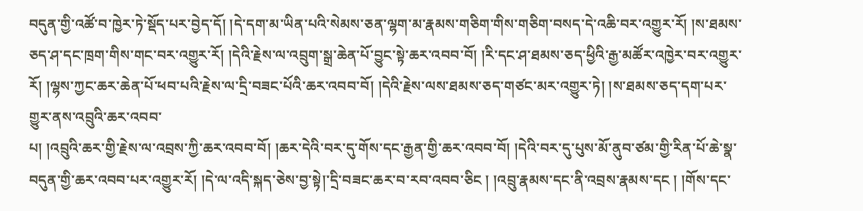བདུན་གྱི་འཚོ་བ་ཁྱེར་ཏེ་སྡོད་པར་བྱེད་དོ། །དེ་དག་མ་ཡིན་པའི་སེམས་ཅན་ལྷག་མ་རྣམས་གཅིག་གིས་གཅིག་བསད་དེ་འཆི་བར་འགྱུར་རོ། །ས་ཐམས་ཅད་ཤ་དང་ཁྲག་གིས་གང་བར་འགྱུར་རོ། །དེའི་རྗེས་ལ་འབྲུག་སྒྲ་ཆེན་པོ་བྱུང་སྟེ་ཆར་འབབ་བོ། །རི་དང་ཤ་ཐམས་ཅད་ཕྱིའི་རྒྱ་མཚོར་འཁྱེར་བར་འགྱུར་རོ། །ལྷས་ཀྱང་ཆར་ཆེན་པོ་ཕབ་པའི་རྗེས་ལ་དྲི་བཟང་པོའི་ཆར་འབབ་བོ། །དེའི་རྗེས་ལས་ཐམས་ཅད་གཙང་མར་འགྱུར་ཏེ། །ས་ཐམས་ཅད་དག་པར་གྱུར་ནས་འབྲུའི་ཆར་འབབ་
པ། །འབྲུའི་ཆར་གྱི་རྗེས་ལ་འབྲས་ཀྱི་ཆར་འབབ་བོ། །ཆར་དེའི་བར་དུ་གོས་དང་རྒྱན་གྱི་ཆར་འབབ་བོ། །དེའི་བར་དུ་པུས་མོ་ནུབ་ཙམ་གྱི་རིན་པོ་ཆེ་སྣ་བདུན་གྱི་ཆར་འབབ་པར་འགྱུར་རོ། །དེ་ལ་འདི་སྐད་ཅེས་བྱ་སྟེ།་དྲི་བཟང་ཆར་བ་རབ་འབབ་ཅིང ། །འབྲུ་རྣམས་དང་ནི་འབྲས་རྣམས་དང ། །གོས་དང་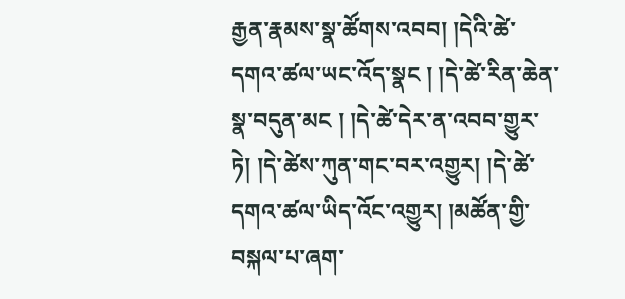རྒྱན་རྣམས་སྣ་ཚོགས་འབབ། །དེའི་ཚེ་དགའ་ཚལ་ཡང་འོད་སྣང ། །དེ་ཚེ་རིན་ཆེན་སྣ་བདུན་མང ། །དེ་ཚེ་དེར་ན་འབབ་གྱུར་ཏེ། །དེ་ཚེས་ཀུན་གང་བར་འགྱུར། །དེ་ཚེ་དགའ་ཚལ་ཡིད་འོང་འགྱུར། །མཚོན་གྱི་བསྐལ་པ་ཞག་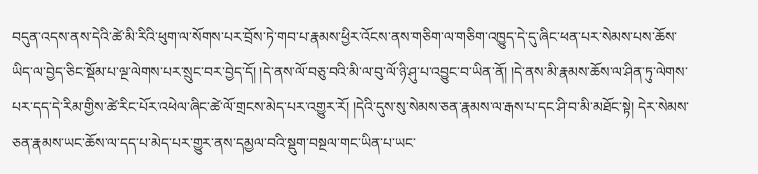བདུན་འདས་ནས་དེའི་ཚེ་མི་རིའི་ཕུག་ལ་སོགས་པར་བྲོས་ཏེ་གབ་པ་རྣམས་ཕྱིར་འོངས་ནས་གཅིག་ལ་གཅིག་འཁྱུད་དེ་དུ་ཞིང་ཕན་པར་སེམས་པས་ཆོས་ཡིད་ལ་བྱེད་ཅིང་སྡོམ་པ་ལྔ་ལེགས་པར་སྲུང་བར་བྱེད་དོ། །དེ་ནས་ལོ་བཅུ་བའི་མི་ལ་བུ་ལོ་ཉི་ཤུ་པ་འབྱུང་བ་ཡིན་ནོ། །དེ་ནས་མི་རྣམས་ཆོས་ལ་ཤིན་ཏུ་ལེགས་པར་དད་དེ་རིམ་གྱིས་ཚེ་རིང་པོར་འཕེལ་ཞིང་ཚེ་ལོ་གྲངས་མེད་པར་འགྱུར་རོ། །དེའི་དུས་སུ་སེམས་ཅན་རྣམས་ལ་རྒས་པ་དང་ཤི་བ་མི་མཐོང་སྟེ། དེར་སེམས་ཅན་རྣམས་ཡང་ཆོས་ལ་དད་པ་མེད་པར་གྱུར་ནས་དམྱལ་བའི་སྡུག་བསྔལ་གང་ཡིན་པ་ཡང་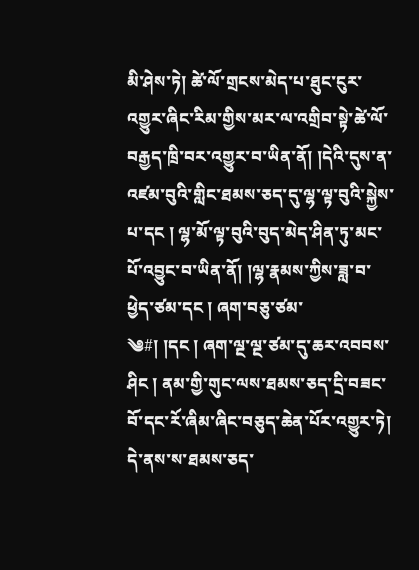མི་ཤེས་ཏེ། ཚེ་ལོ་གྲངས་མེད་པ་ཐུང་ངུར་འགྱུར་ཞིང་རིམ་གྱིས་མར་ལ་འགྲིབ་སྟེ་ཚེ་ལོ་བརྒྱད་ཁྲི་བར་འགྱུར་བ་ཡིན་ནོ། །དེའི་དུས་ན་འཛམ་བུའི་གླིང་ཐམས་ཅད་དུ་ལྷ་ལྟ་བུའི་སྐྱེས་པ་དང ། ལྷ་མོ་ལྟ་བུའི་བུད་མེད་ཤིན་ཏུ་མང་པོ་འབྱུང་བ་ཡིན་ནོ། །ལྷ་རྣམས་ཀྱིས་ཟླ་བ་ཕྱེད་ཙམ་དང ། ཞག་བཅུ་ཙམ་
༄#། །དང ། ཞག་ལྔ་ལྔ་ཙམ་དུ་ཆར་འབབས་ཤིང ། ནམ་གྱི་གུང་ལས་ཐམས་ཅད་དྲི་བཟང་བོ་དང་རོ་ཞིམ་ཞིང་བཅུད་ཆེན་པོར་འགྱུར་ཏེ། དེ་ནས་ས་ཐམས་ཅད་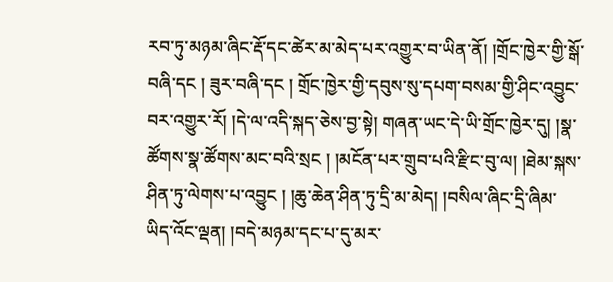རབ་ཏུ་མཉམ་ཞིང་རྡོ་དང་ཚེར་མ་མེད་པར་འགྱུར་བ་ཡིན་ནོ། །གྲོང་ཁྱེར་གྱི་སྒོ་བཞི་དང ། ཟུར་བཞི་དང ། གྲོང་ཁྱེར་གྱི་དབུས་སུ་དཔག་བསམ་གྱི་ཤིང་འབྱུང་བར་འགྱུར་རོ། །དེ་ལ་འདི་སྐད་ཅེས་བྱ་སྟེ། གཞན་ཡང་དེ་ཡི་གྲོང་ཁྱེར་དུ། །སྣ་ཚོགས་སྣ་ཚོགས་མང་བའི་སྲང ། །མངོན་པར་གྲུབ་པའི་རྫིང་བུ་ལ། །ཐེམ་སྐས་ཤིན་ཏུ་ལེགས་པ་འབྱུང ། །ཆུ་ཆེན་ཤིན་ཏུ་དྲི་མ་མེད། །བསིལ་ཞིང་དྲི་ཞིམ་ཡིད་འོང་ལྡན། །བདེ་མཉམ་དང་པ་དུ་མར་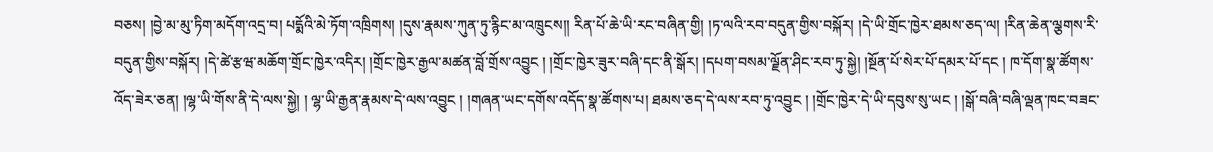བཅས། །བྱེ་མ་མུ་ཏིག་མདོག་འདྲ་བ། པདྨོའི་མེ་ཏོག་འཁྲིགས། །དུས་རྣམས་ཀུན་ཏུ་རྙིང་མ་འཁྲུངས།། རིན་པོ་ཆེ་ཡི་རང་བཞིན་གྱི། །ཏ་ལའི་རབ་བདུན་གྱིས་བསྐོར། །དེ་ཡི་གྲོང་ཁྱེར་ཐམས་ཅད་ལ། །རིན་ཆེན་ལྕགས་རི་བདུན་གྱིས་བསྐོར། །དེ་ཚེ་རྩཝ་མཆོག་གྲོང་ཁྱེར་འདིར། །གྲོང་ཁྱེར་རྒྱལ་མཚན་བློ་གྲོས་འབྱུང ། །གྲོང་ཁྱེར་ཟུར་བཞི་དང་ནི་སྒོར། །དཔག་བསམ་ལྗོན་ཤིང་རབ་ཏུ་སྐྱེ། །སྔོན་པོ་སེར་པོ་དམར་པོ་དང ། ཁ་དོག་སྣ་ཚོགས་འོད་ཟེར་ཅན། །ལྷ་ཡི་གོས་ནི་དེ་ལས་སྐྱེ། ། ལྷ་ཡི་རྒྱན་རྣམས་དེ་ལས་འབྱུང ། །གཞན་ཡང་དགོས་འདོད་སྣ་ཚོགས་པ། ཐམས་ཅད་དེ་ལས་རབ་ཏུ་འབྱུང ། །གྲོང་ཁྱེར་དེ་ཡི་དབུས་སུ་ཡང ། །སྒོ་བཞི་བཞི་ལྡན་ཁང་བཟང་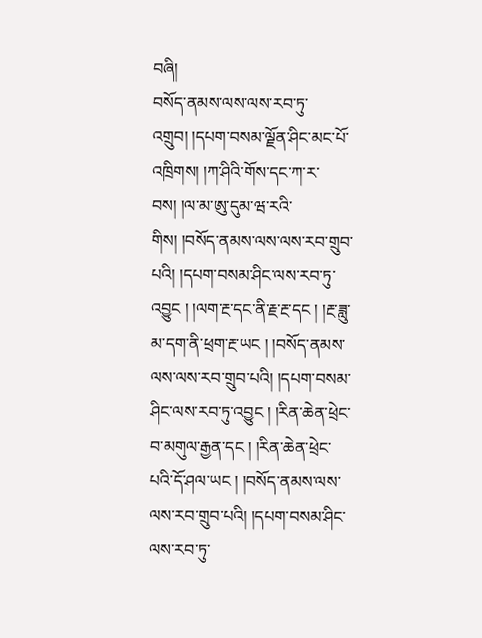བཞི།
བསོད་ནམས་ལས་ལས་རབ་ཏུ་འགྲུབ། །དཔག་བསམ་ལྗོན་ཤིང་མང་པོ་འཁྲིགས། །ཀ་ཤིའི་གོས་དང་ཀ་ར་བས། །ལ་མ་ཨུ་དུམ་ཝ་རའི་གིས། །བསོད་ནམས་ལས་ལས་རབ་གྲུབ་པའི། །དཔག་བསམ་ཤིང་ལས་རབ་ཏུ་འབྱུང ། །ལག་རྔ་དང་ནི་རྗ་རྔ་དང ། །རྔ་ཟླུ་མ་དག་ནི་ཕྲག་རྔ་ཡང ། །བསོད་ནམས་ལས་ལས་རབ་གྲུབ་པའི། །དཔག་བསམ་ཤིང་ལས་རབ་ཏུ་འབྱུང ། །རིན་ཆེན་ཕྲེང་བ་མགུལ་རྒྱན་དང ། །རིན་ཆེན་ཕྲེང་པའི་དོ་ཤལ་ཡང ། །བསོད་ནམས་ལས་ལས་རབ་གྲུབ་པའི། །དཔག་བསམ་ཤིང་ལས་རབ་ཏུ་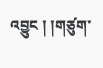འབྱུང ། །གཙུག་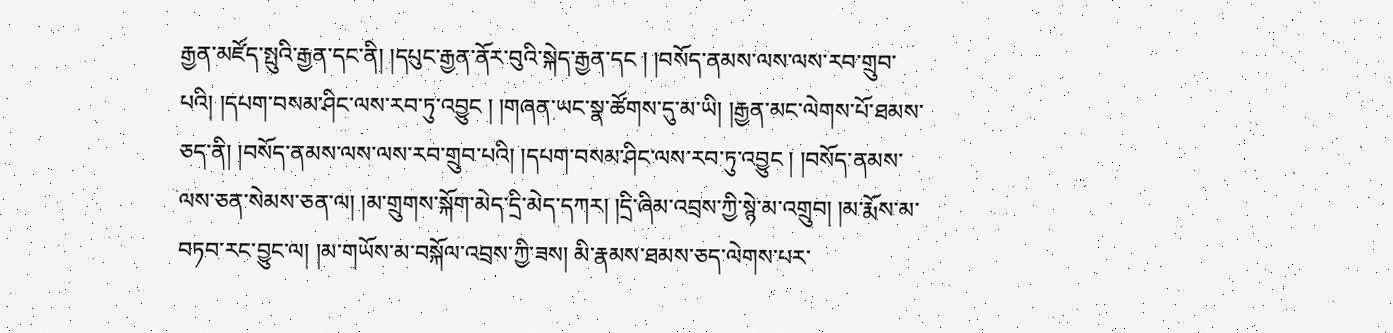རྒྱན་མཛོད་སྤུའི་རྒྱན་དང་ནི། །དཔུང་རྒྱན་ནོར་བུའི་སྐེད་རྒྱན་དང ། །བསོད་ནམས་ལས་ལས་རབ་གྲུབ་པའི། །དཔག་བསམ་ཤིང་ལས་རབ་ཏུ་འབྱུང ། །གཞན་ཡང་སྣ་ཚོགས་དུ་མ་ཡི། །རྒྱན་མང་ལེགས་པོ་ཐམས་ཅད་ནི། །བསོད་ནམས་ལས་ལས་རབ་གྲུབ་པའི། །དཔག་བསམ་ཤིང་ལས་རབ་ཏུ་འབྱུང ། །བསོད་ནམས་ལས་ཅན་སེམས་ཅན་ལ། །མ་གྲུགས་སྐོག་མེད་དྲི་མེད་དཀར། །དྲི་ཞིམ་འབྲས་ཀྱི་སྙེ་མ་འགྲུབ། །མ་རྨོས་མ་བཏབ་རང་བྱུང་ལ། །མ་གཡོས་མ་བསྐོལ་འབྲས་ཀྱི་ཟས། མི་རྣམས་ཐམས་ཅད་ལེགས་པར་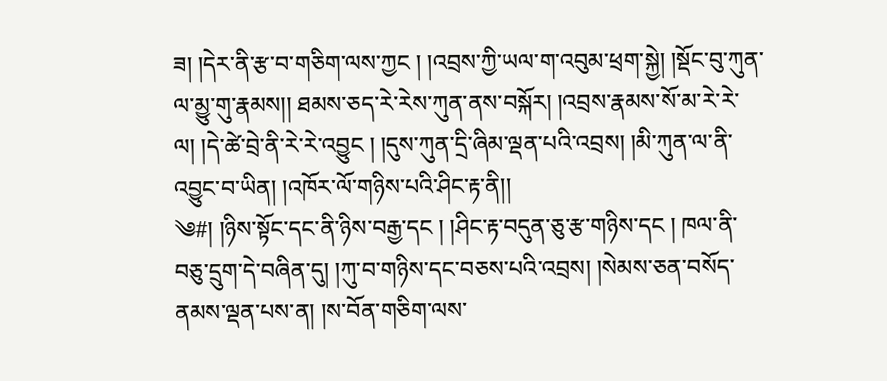ཟ། །དེར་ནི་རྩ་བ་གཅིག་ལས་ཀྱང ། །འབྲས་ཀྱི་ཡལ་ག་འབུམ་ཕྲག་སྐྱེ། །སྡོང་བུ་ཀུན་ལ་མྱུ་གུ་རྣམས།། ཐམས་ཅད་རེ་རེས་ཀུན་ནས་བསྐོར། །འབྲས་རྣམས་སོ་མ་རེ་རེ་ལ། །དེ་ཚེ་བྲེ་ནི་རེ་རེ་འབྱུང ། །དུས་ཀུན་དྲི་ཞིམ་ལྡན་པའི་འབྲས། །མི་ཀུན་ལ་ནི་འབྱུང་བ་ཡིན། །འཁོར་ལོ་གཉིས་པའི་ཤིང་རྟ་ནི།།
༄#། །ཉིས་སྟོང་དང་ནི་ཉིས་བརྒྱ་དང ། །ཤིང་རྟ་བདུན་ཅུ་རྩ་གཉིས་དང ། ཁལ་ནི་བཅུ་དྲུག་དེ་བཞིན་དུ། །ཀུ་བ་གཉིས་དང་བཅས་པའི་འབྲས། །སེམས་ཅན་བསོད་ནམས་ལྡན་པས་ན། །ས་བོན་གཅིག་ལས་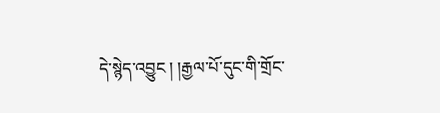དེ་སྙེད་འབྱུང ། །རྒྱལ་པོ་དུང་གི་གྲོང་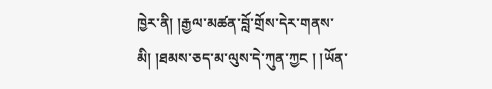ཁྱེར་ནི། །རྒྱལ་མཚན་བློ་གྲོས་དེར་གནས་མི། །ཐམས་ཅད་མ་ལུས་དེ་ཀུན་ཀྱང ། །ཡོན་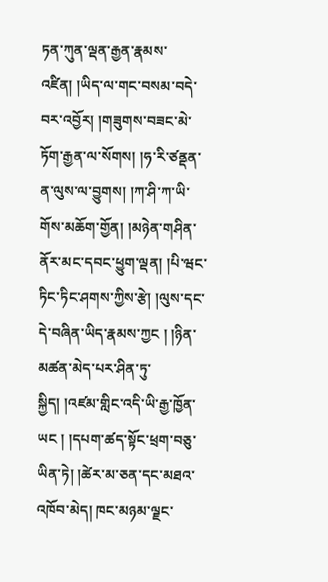ཏན་ཀུན་ལྡན་རྒྱན་རྣམས་འཛིན། །ཡིད་ལ་གང་བསམ་བདེ་བར་འབྱོར། །གཟུགས་བཟང་མེ་ཏོག་རྒྱན་ལ་སོགས། །ཧ་རི་ཙནྡན་ན་ལུས་ལ་བྱུགས། །ཀ་ཤི་ཀ་ཡི་གོས་མཆོག་གྱོན། །མཉེན་གཤིན་ནོར་མང་དབང་ཕྱུག་ལྡན། །པི་ཝང་ཏིང་ཏིང་ཤགས་ཀྱིས་རྩེ། །ལུས་དང་དེ་བཞིན་ཡིད་རྣམས་ཀྱང ། །ཉིན་མཚན་མེད་པར་ཤིན་ཏུ་སྐྱིད། །འཛམ་གླིང་འདི་ཡི་རྒྱ་ཁྱོན་ཡང ། །དཔག་ཚད་སྟོང་ཕྲག་བཅུ་ཡིན་ཏེ། །ཚེར་མ་ཅན་དང་མཐའ་འཁོབ་མེད། ཁང་མཉམ་ལྗང་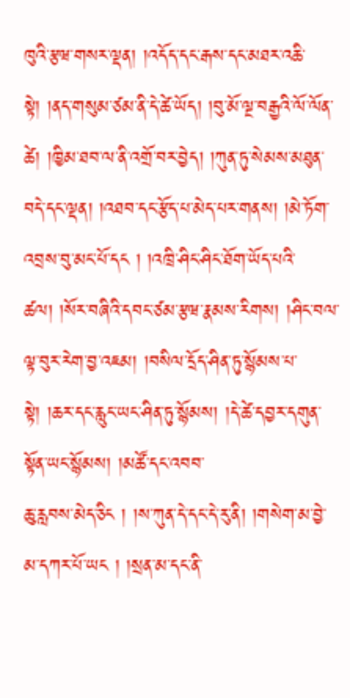ཁུའི་རྩཝ་གསར་ལྡན། །འདོད་དང་རྒས་དང་མཐར་འཆི་སྟེ། །ནད་གསུམ་ཙམ་ནི་དེ་ཚེ་ཡོད། །བུ་མོ་ལྔ་བརྒྱའི་ལོ་ལོན་ཚེ། །ཁྱིམ་ཐབ་ལ་ནི་འགྲོ་བར་བྱེད། །ཀུན་ཏུ་སེམས་མཐུན་བདེ་དང་ལྡན། །འཐབ་དང་རྩོད་པ་མེད་པར་གནས། །མེ་ཏོག་འབྲས་བུ་མང་པོ་དང ། །འཁྲི་ཤིང་ཤིང་ཐོག་ཡོད་པའི་ཚལ། །སོར་བཞིའི་དབང་ཙམ་རྩཝ་རྣམས་རིགས། །ཤིང་བལ་ལྟ་བུར་རེག་བྱ་འཇམ། །བསིལ་དྲོད་ཤིན་ཏུ་སྙོམས་པ་སྟེ། །ཆར་དང་རླུང་ཡང་ཤིན་ཏུ་སྙོམས། །དེ་ཚེ་དབྱར་དགུན་སྟོན་ཡང་སྙོམས། །མཚོ་དང་འབབ་
ཆུ་རླབས་མེད་ཅིང ། །ས་ཀུན་དེ་དང་དེ་རུ་ནི། །གསེག་མ་བྱེ་མ་དཀར་པོ་ཡང ། །སྲན་མ་དང་ནི་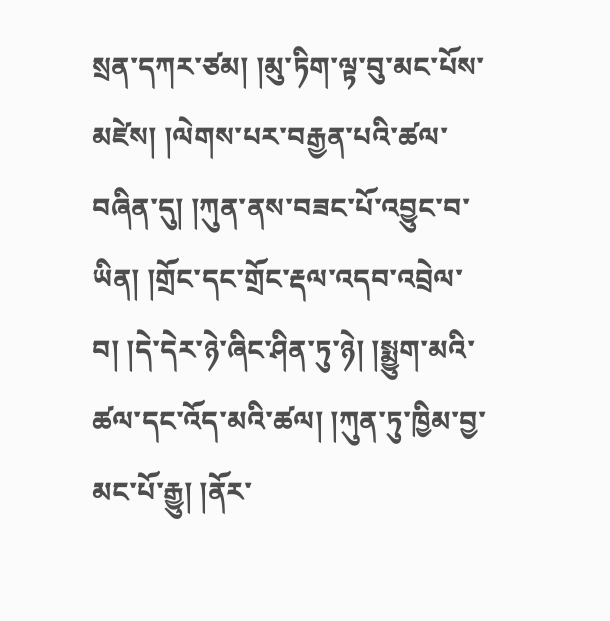སྲན་དཀར་ཙམ། །མུ་ཏིག་ལྟ་བུ་མང་པོས་མཛེས། །ལེགས་པར་བརྒྱན་པའི་ཚལ་བཞིན་དུ། །ཀུན་ནས་བཟང་པོ་འབྱུང་བ་ཡིན། །གྲོང་དང་གྲོང་རྡལ་འདབ་འབྲེལ་བ། །དེ་དེར་ཉེ་ཞིང་ཤིན་ཏུ་ཉེ། །སྨྱུག་མའི་ཚལ་དང་འོད་མའི་ཚལ། །ཀུན་ཏུ་ཁྱིམ་བྱ་མང་པོ་རྒྱུ། །ནོར་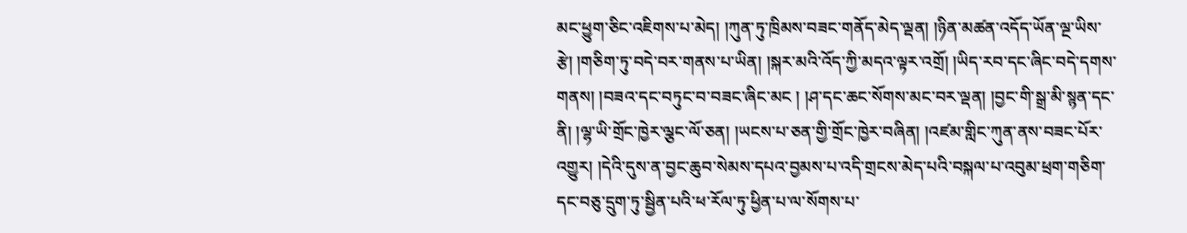མང་ཕྱུག་ཅིང་འཇིགས་པ་མེད། །ཀུན་ཏུ་ཁྲིམས་བཟང་གནོད་མེད་ལྡན། །ཉིན་མཚན་འདོད་ཡོན་ལྔ་ཡིས་རྩེ། །གཅིག་ཏུ་བདེ་བར་གནས་པ་ཡིན། །སྐར་མའི་འོད་ཀྱི་མདའ་ལྟར་འགྲོ། །ཡིད་རབ་དང་ཞིང་བདེ་དགས་གནས། །བཟའ་དང་བཏུང་བ་བཟང་ཞིང་མང ། །ཤ་དང་ཆང་སོགས་མང་བར་ལྡན། །བྱང་གི་སྒྲ་མི་སྙན་དང་ནི། །ལྷ་ཡི་གྲོང་ཁྱེར་ལྕང་ལོ་ཅན། །ཡངས་པ་ཅན་གྱི་གྲོང་ཁྱེར་བཞིན། །འཛམ་གླིང་ཀུན་ནས་བཟང་པོར་འགྱུར། །དེའི་དུས་ན་བྱང་ཆུབ་སེམས་དཔའ་བྱམས་པ་འདི་གྲངས་མེད་པའི་བསྐལ་པ་འབུམ་ཕྲག་གཅིག་དང་བཅུ་དྲུག་ཏུ་སྦྱིན་པའི་ཕ་རོལ་ཏུ་ཕྱིན་པ་ལ་སོགས་པ་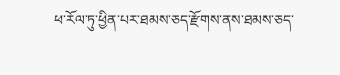ཕ་རོལ་ཏུ་ཕྱིན་པར་ཐམས་ཅད་རྫོགས་ནས་ཐམས་ཅད་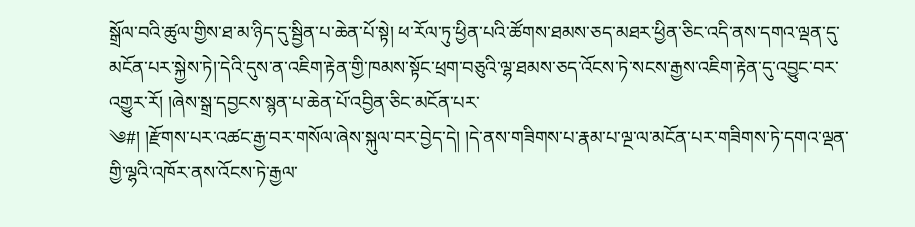སྒྲོལ་བའི་ཚུལ་གྱིས་ཐ་མ་ཉིད་དུ་སྦྱིན་པ་ཆེན་པོ་སྟེ། ཕ་རོལ་ཏུ་ཕྱིན་པའི་ཚོགས་ཐམས་ཅད་མཐར་ཕྱིན་ཅིང་འདི་ནས་དགའ་ལྡན་དུ་མངོན་པར་སྐྱེས་ཏེ།་དེའི་དུས་ན་འཇིག་རྟེན་གྱི་ཁམས་སྟོང་ཕྲག་བཅུའི་ལྷ་ཐམས་ཅད་འོངས་ཏེ་སངས་རྒྱས་འཇིག་རྟེན་དུ་འབྱུང་བར་འགྱུར་རོ། །ཞེས་སྒྲ་དབྱངས་སྙན་པ་ཆེན་པོ་འབྱིན་ཅིང་མངོན་པར་
༄#། །རྫོགས་པར་འཚང་རྒྱ་བར་གསོལ་ཞེས་སྐུལ་བར་བྱེད་དེ། །དེ་ནས་གཟིགས་པ་རྣམ་པ་ལྔ་ལ་མངོན་པར་གཟིགས་ཏེ་དགའ་ལྡན་གྱི་ལྷའི་འཁོར་ནས་འོངས་ཏེ་རྒྱལ་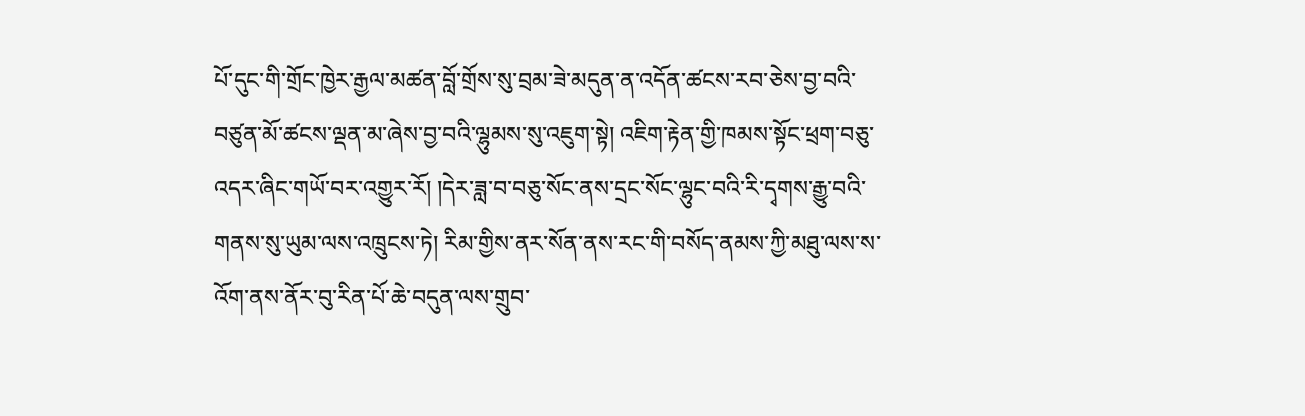པོ་དུང་གི་གྲོང་ཁྱེར་རྒྱལ་མཚན་བློ་གྲོས་སུ་བྲམ་ཟེ་མདུན་ན་འདོན་ཚངས་རབ་ཅེས་བྱ་བའི་བཙུན་མོ་ཚངས་ལྡན་མ་ཞེས་བྱ་བའི་ལྷུམས་སུ་འཇུག་སྟེ། འཇིག་རྟེན་གྱི་ཁམས་སྟོང་ཕྲག་བཅུ་འདར་ཞིང་གཡོ་བར་འགྱུར་རོ། །དེར་ཟླ་བ་བཅུ་སོང་ནས་དྲང་སོང་ལྷུང་བའི་རི་དྭགས་རྒྱུ་བའི་གནས་སུ་ཡུམ་ལས་འཁྲུངས་ཏེ། རིམ་གྱིས་ནར་སོན་ནས་རང་གི་བསོད་ནམས་ཀྱི་མཐུ་ལས་ས་འོག་ནས་ནོར་བུ་རིན་པོ་ཆེ་བདུན་ལས་གྲུབ་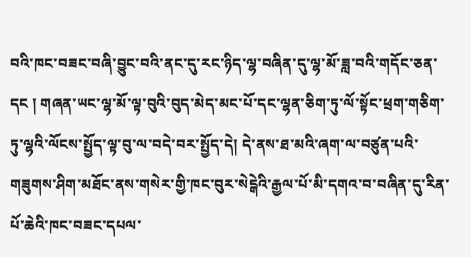བའི་ཁང་བཟང་བཞི་བྱུང་བའི་ནང་དུ་རང་ཉིད་ལྷ་བཞིན་དུ་ལྷ་མོ་ཟླ་བའི་གདོང་ཅན་དང ། གཞན་ཡང་ལྷ་མོ་ལྟ་བུའི་བུད་མེད་མང་པོ་དང་ལྷན་ཅིག་ཏུ་ལོ་སྟོང་ཕྲག་གཅིག་ཏུ་ལྷའི་ལོངས་སྤྱོད་ལྟ་བུ་ལ་བདེ་བར་སྤྱོད་དེ། དེ་ནས་ཐ་མའི་ཞག་ལ་བཙུན་པའི་གཟུགས་ཤིག་མཐོང་ནས་གསེར་གྱི་ཁང་བུར་སེངྒེའི་རྒྱལ་པོ་མི་དགའ་བ་བཞིན་དུ་རིན་པོ་ཆེའི་ཁང་བཟང་དཔལ་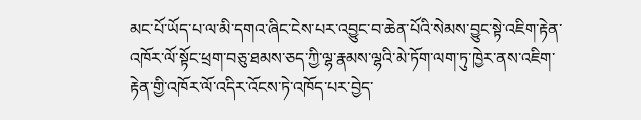མང་པོ་ཡོད་པ་ལ་མི་དགའ་ཞིང་ངེས་པར་འབྱུང་བ་ཆེན་པོའི་སེམས་བྱུང་སྟེ་འཇིག་རྟེན་འཁོར་ལོ་སྟོང་ཕྲག་བཅུ་ཐམས་ཅད་ཀྱི་ལྷ་རྣམས་ལྷའི་མེ་ཏོག་ལག་ཏུ་ཁྱེར་ནས་འཇིག་རྟེན་གྱི་འཁོར་ལོ་འདིར་འོངས་ཏེ་འཁོད་པར་བྱེད་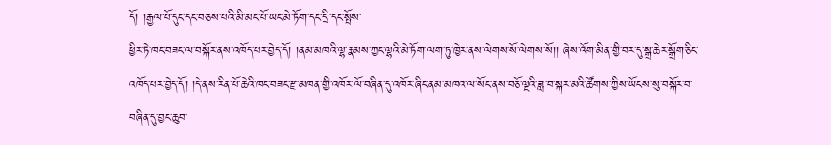དོ། །རྒྱལ་པོ་དུང་དང་བཅས་པའི་མི་མང་པོ་ཡང་མེ་ཏོག་དང་དྲི་དང་སྤོས་
ཕྱིར་ཏེ་ཁང་བཟང་ལ་བསྐོར་ནས་འཁོད་པར་བྱེད་དོ། །ནམ་མཁའི་ལྷ་རྣམས་ཀྱང་ལྷའི་མེ་ཏོག་ལག་ཏུ་ཁྱེར་ནས་ལེགས་སོ་ལེགས་སོ།། ཞེས་འོག་མིན་གྱི་བར་དུ་སྒྲ་ཆེར་སྒྲོག་ཅིང་འཁོད་པར་བྱེད་དོ། །དེ་ནས་རིན་པོ་ཆེའི་ཁང་བཟང་རྫ་མཁན་གྱི་འཁོར་ལོ་བཞིན་དུ་འཁོར་ཞིང་ནམ་མཁའ་ལ་སོང་ནས་བཅོ་ལྔའི་ཟླ་བ་སྐར་མའི་ཚོགས་ཀྱིས་ཡོངས་སུ་བསྐོར་བ་བཞིན་དུ་བྱང་ཆུབ་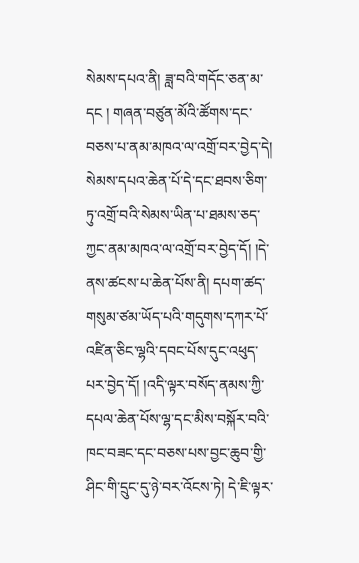སེམས་དཔའ་ནི། ཟླ་བའི་གདོང་ཅན་མ་དང ། གཞན་བཙུན་མོའི་ཚོགས་དང་བཅས་པ་ནམ་མཁའ་ལ་འགྲོ་བར་བྱེད་དེ། སེམས་དཔའ་ཆེན་པོ་དེ་དང་ཐབས་ཅིག་ཏུ་འགྲོ་བའི་སེམས་ཡིན་པ་ཐམས་ཅད་ཀྱང་ནམ་མཁའ་ལ་འགྲོ་བར་བྱེད་དོ། །དེ་ནས་ཚངས་པ་ཆེན་པོས་ནི། དཔག་ཚད་གསུམ་ཙམ་ཡོད་པའི་གདུགས་དཀར་པོ་འཛིན་ཅིང་ལྷའི་དབང་པོས་དུང་འཕུད་པར་བྱེད་དོ། །འདི་ལྟར་བསོད་ནམས་ཀྱི་དཔལ་ཆེན་པོས་ལྷ་དང་མིས་བསྐོར་བའི་ཁང་བཟང་དང་བཅས་པས་བྱང་ཆུབ་གྱི་ཤིང་གི་དྲུང་དུ་ཉེ་བར་འོངས་ཏེ། དེ་ཇི་ལྟར་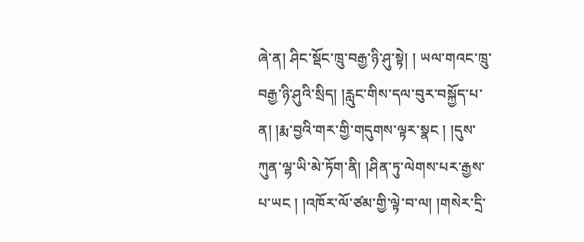ཞེ་ན། ཤིང་སྡོང་ཁྲུ་བརྒྱ་ཉི་ཤུ་སྟེ། ། ཡལ་གའང་ཁྲུ་བརྒྱ་ཉི་ཤུའི་སྲིད། །རླུང་གིས་དལ་བུར་བསྐྱོད་པ་ན། །རྨ་བྱའི་གར་གྱི་གདུགས་ལྟར་སྣང ། །དུས་ཀུན་ལྷ་ཡི་མེ་ཏོག་ནི། །ཤིན་ཏུ་ལེགས་པར་རྒྱས་པ་ཡང ། །འཁོར་ལོ་ཙམ་གྱི་ལྟེ་བ་ལ། །གསེར་དྲི་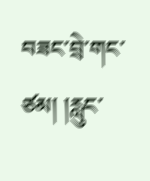བཟང་བྲེ་གང་ཙམ། །རླུང་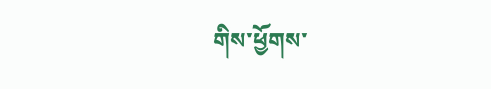གིས་ཕྱོགས་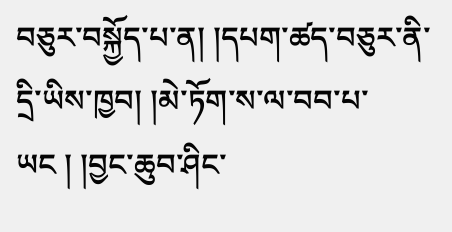བཅུར་བསྐྱོད་པ་ན། །དཔག་ཚད་བཅུར་ནི་དྲི་ཡིས་ཁྱབ། །མེ་ཏོག་ས་ལ་བབ་པ་ཡང ། །བྱང་ཆུབ་ཤིང་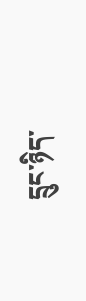དྲུང་ཉིད་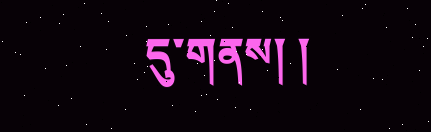དུ་གནས། །